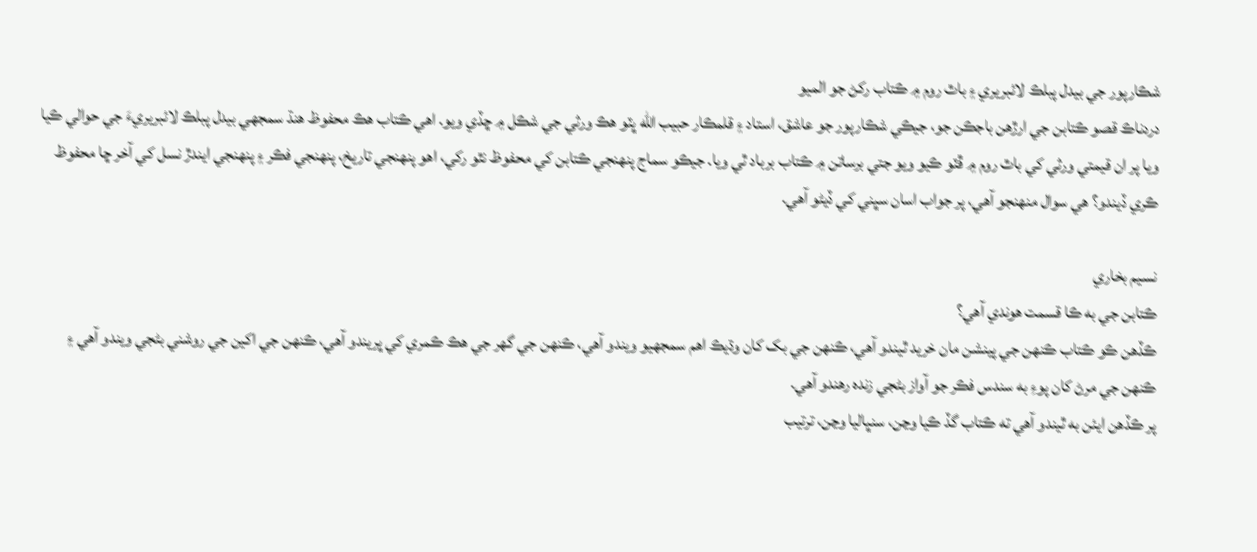شڪارپور جي بيدل پبلڪ لائبريري ۽ باٿ روم ۾ ڪتاب رکڻ جو الميو
دردناڪ قصو ڪتابن جي ارڙھن باجڪن جو، جيڪي شڪارپور جو عاشق، استاد ۽ قلمڪار حبيب الله ڀٽو ھڪ ورثي جي شڪل ۾ ڇڏي ويو. اھي ڪتاب ھڪ محفوظ ھنڌ سمجھي بيدل پبلڪ لائبريريءَ جي حوالي ڪيا ويا پر ان قيمتي ورثي کي باٿ روم ۾ ڦٽو ڪيو ويو جتي برساتن ۾ ڪتاب برباد ٿي ويا. جيڪو سماج پنهنجي ڪتابن کي محفوظ نٿو رکي، اهو پنهنجي تاريخ، پنهنجي فڪر ۽ پنهنجي ايندڙ نسل کي آخر ڇا محفوظ ڪري ڏيندو؟ هي سوال منهنجو آهي، پر جواب اسان سڀني کي ڏيڻو آهي.

نسيم بخاري
ڪتابن جي به ڪا قسمت هوندي آهي؟
ڪڏهن ڪو ڪتاب ڪنهن جي پينشن مان خريد ٿيندو آهي، ڪنهن جي بک کان وڌيڪ اهم سمجهيو ويندو آهي، ڪنهن جي گهر جي هڪ ڪمري کي ڀريندو آهي، ڪنهن جي اکين جي روشني بڻجي ويندو آهي ۽ ڪنهن جي مرڻ کان پوءِ به سندس فڪر جو آواز بڻجي زنده رهندو آهي.
پر ڪڏهن ايئن به ٿيندو آهي ته ڪتاب گڏ ڪيا وڃن، سنڀاليا وڃن، ترتيب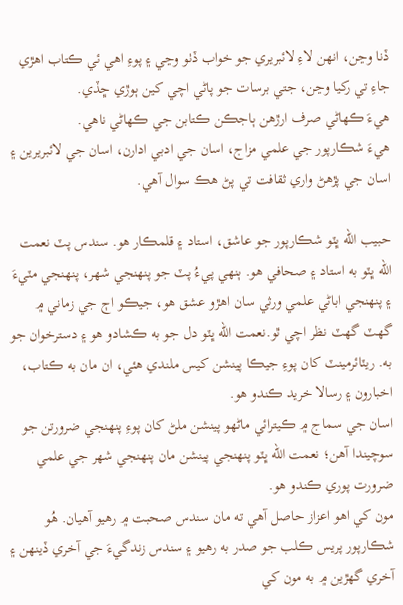ڏنا وڃن، انهن لاءِ لائبريري جو خواب ڏٺو وڃي ۽ پوءِ اهي ئي ڪتاب اهڙي جاءِ تي رکيا وڃن، جتي برسات جو پاڻي اچي کين ٻوڙي ڇڏي.
هيءَ ڪهاڻي صرف ارڙهن ٻاجڪن ڪتابن جي ڪهاڻي ناهي.
هيءَ شڪارپور جي علمي مزاج، اسان جي ادبي ادارن، اسان جي لائبريرين ۽ اسان جي پڙهڻ واري ثقافت تي پڻ هڪ سوال آهي.

حبيب الله ڀٽو شڪارپور جو عاشق، استاد ۽ قلمڪار هو. سندس پٽ نعمت الله ڀٽو به استاد ۽ صحافي هو. ٻنهي پيءُ پٽ جو پنهنجي شهر، پنهنجي مٽيءَ ۽ پنهنجي اباڻي علمي ورثي سان اهڙو عشق هو، جيڪو اڄ جي زماني ۾ گهٽ گهٽ نظر اچي ٿو.نعمت الله ڀٽو دل جو به ڪشادو هو ۽ دسترخوان جو به. ريٽائرمينٽ کان پوءِ جيڪا پينشن کيس ملندي هئي، ان مان به ڪتاب، اخبارون ۽ رسالا خريد ڪندو هو.
اسان جي سماج ۾ ڪيترائي ماڻهو پينشن ملڻ کان پوءِ پنهنجي ضرورتن جو سوچيندا آهن؛ نعمت الله ڀٽو پنهنجي پينشن مان پنهنجي شهر جي علمي ضرورت پوري ڪندو هو.
مون کي اهو اعزاز حاصل آهي ته مان سندس صحبت ۾ رهيو آهيان. هُو شڪارپور پريس ڪلب جو صدر به رهيو ۽ سندس زندگيءَ جي آخري ڏينهن ۽ آخري گهڙين ۾ به مون کي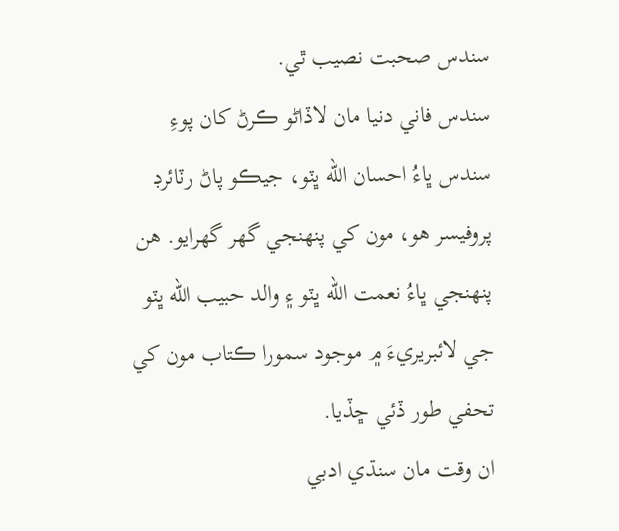سندس صحبت نصيب ٿي.
سندس فاني دنيا مان لاڏاڻو ڪرڻ کان پوءِ سندس ڀاءُ احسان الله ڀٽو، جيڪو پاڻ رٽائرڊ پروفيسر هو، مون کي پنهنجي گهر گهرايو. هن پنهنجي ڀاءُ نعمت الله ڀٽو ۽ والد حبيب الله ڀٽو جي لائبريريءَ ۾ موجود سمورا ڪتاب مون کي تحفي طور ڏئي ڇڏيا.
ان وقت مان سنڌي ادبي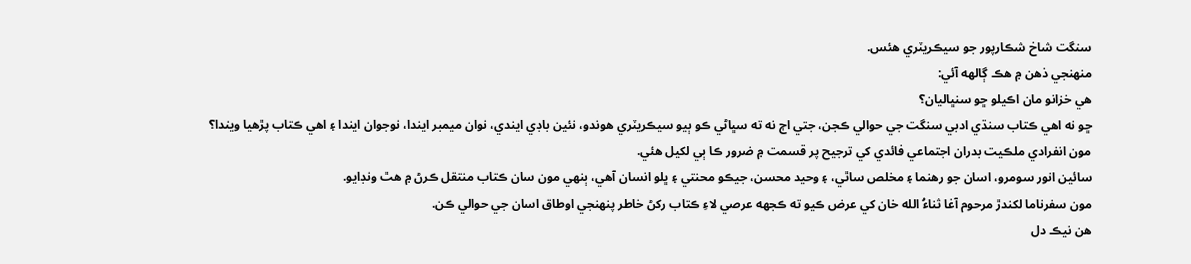سنگت شاخ شڪارپور جو سيڪريٽري هئس.
منهنجي ذهن ۾ هڪ ڳالهه آئي:
هي خزانو مان اڪيلو ڇو سنڀاليان؟
ڇو نه اهي ڪتاب سنڌي ادبي سنگت جي حوالي ڪجن، جتي اڄ نه ته سڀاڻي ڪو ٻيو سيڪريٽري هوندو، نئين باڊي ايندي، نوان ميمبر ايندا، نوجوان ايندا ۽ اهي ڪتاب پڙهيا ويندا؟
مون انفرادي ملڪيت بدران اجتماعي فائدي کي ترجيح پر قسمت ۾ ضرور ڪا ٻي لکيل هئي.
سائين انور سومرو، اسان جو رهنما ۽ مخلص ساٿي، ۽ وحيد محسن، جيڪو محنتي ۽ ڀلو انسان آهي، ٻنهي مون سان ڪتاب منتقل ڪرڻ ۾ هٿ ونڊايو.
مون سفرناما لکندڙ مرحوم آغا ثناءُ الله خان کي عرض ڪيو ته ڪجهه عرصي لاءِ ڪتاب رکڻ خاطر پنهنجي اوطاق اسان جي حوالي ڪن.
هن نيڪ دل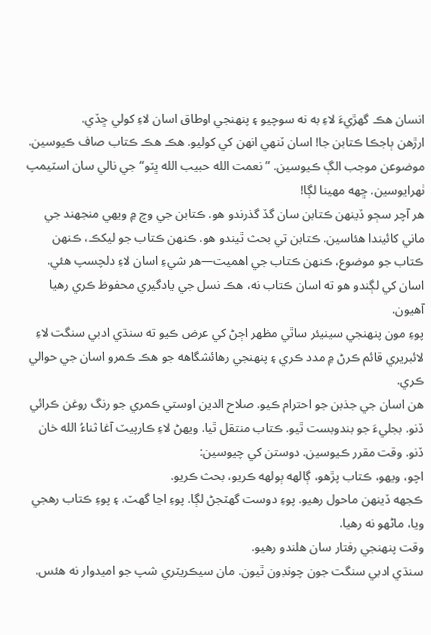انسان هڪ گهڙيءَ لاءِ به نه سوچيو ۽ پنهنجي اوطاق اسان لاءِ کولي ڇڏي.
ارڙهن ٻاجڪا ڪتابن جا! اسان ٽنهي انهن کي کوليو. هڪ هڪ ڪتاب صاف ڪيوسين.
موضوعن موجب الڳ ڪيوسين. ”نعمت الله حبيب الله ڀٽو“ جي نالي سان اسٽيمپ ٺهرايوسين. ڇهه مهينا لڳا!
هر آچر سڄو ڏينهن ڪتابن سان گڏ گذرندو هو. ڪتابن جي وچ ۾ ويهي منجهند جي ماني کائيندا هئاسين. ڪتابن تي بحث ٿيندو هو. ڪنهن ڪتاب جو ليکڪ، ڪنهن ڪتاب جو موضوع، ڪنهن ڪتاب جي اهميت—هر شيءِ اسان لاءِ دلچسپ هئي.
اسان کي لڳندو هو ته اسان ڪتاب نه، هڪ نسل جي يادگيري محفوظ ڪري رهيا آهيون.
پوءِ مون پنهنجي سينيئر ساٿي مظھر اڄڻ کي عرض ڪيو ته سنڌي ادبي سنگت لاءِ لائبريري قائم ڪرڻ ۾ مدد ڪري ۽ پنهنجي رهائشگاهه جو هڪ ڪمرو اسان جي حوالي ڪري.
هن اسان جي جذبن جو احترام ڪيو. صلاح الدين اوستي ڪمري جو رنگ روغن ڪرائي ڏنو. بجليءَ جو بندوبست ٿيو. ڪتاب منتقل ٿيا. ويهڻ لاءِ ڪارپيٽ آغا ثناءُ الله خان ڏنو. وقت مقرر ڪيوسين. دوستن کي چيوسين:
اچو، ويهو، ڪتاب پڙهو، ڳالهه ٻولهه ڪريو، بحث ڪريو.
ڪجهه ڏينهن ماحول رهيو. پوءِ دوست گهٽجڻ لڳا. پوءِ اڃا گهٽ. ۽ پوءِ ڪتاب رهجي ويا، ماڻهو نه رهيا.
وقت پنهنجي رفتار سان هلندو رهيو.
سنڌي ادبي سنگت جون چونڊون ٿيون. مان سيڪريٽري شپ جو اميدوار نه هئس.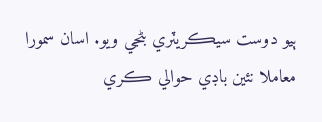ٻيو دوست سيڪريٽري بڻجي ويو. اسان سمورا معاملا نئين باڊي حوالي ڪري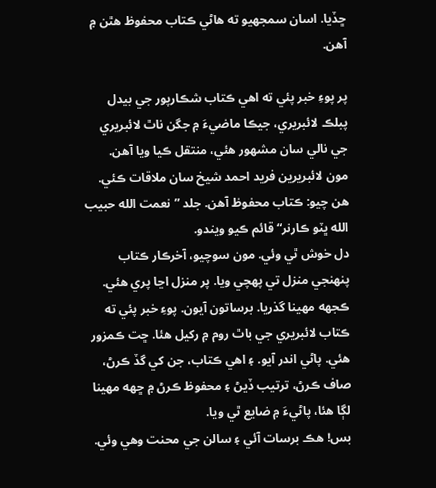ڇڏيا. اسان سمجهيو ته هاڻي ڪتاب محفوظ هٿن ۾ آهن.

پر پوءِ خبر پئي ته اهي ڪتاب شڪارپور جي بيدل پبلڪ لائبريري، جيڪا ماضيءَ ۾ جگن ناٿ لائبريري جي نالي سان مشهور هئي، منتقل ڪيا ويا آهن.
مون لائبريرين فريد احمد شيخ سان ملاقات ڪئي. هن چيو: ڪتاب محفوظ آهن. جلد ”نعمت الله حبيب الله ڀٽو ڪارنر“ قائم ڪيو ويندو.
دل خوش ٿي وئي. مون سوچيو، آخرڪار ڪتاب پنهنجي منزل تي پهچي ويا. پر منزل اڃا پري هئي. ڪجهه مهينا گذريا. برساتون آيون. پوءِ خبر پئي ته ڪتاب لائبريري جي باٿ روم ۾ رکيل هئا. ڇت ڪمزور هئي. پاڻي اندر آيو. ۽ اهي ڪتاب، جن کي گڏ ڪرڻ، صاف ڪرڻ، ترتيب ڏيڻ ۽ محفوظ ڪرڻ ۾ ڇهه مهينا لڳا هئا، پاڻيءَ ۾ ضايع ٿي ويا.
بس! هڪ برسات آئي ۽ سالن جي محنت وهي وئي.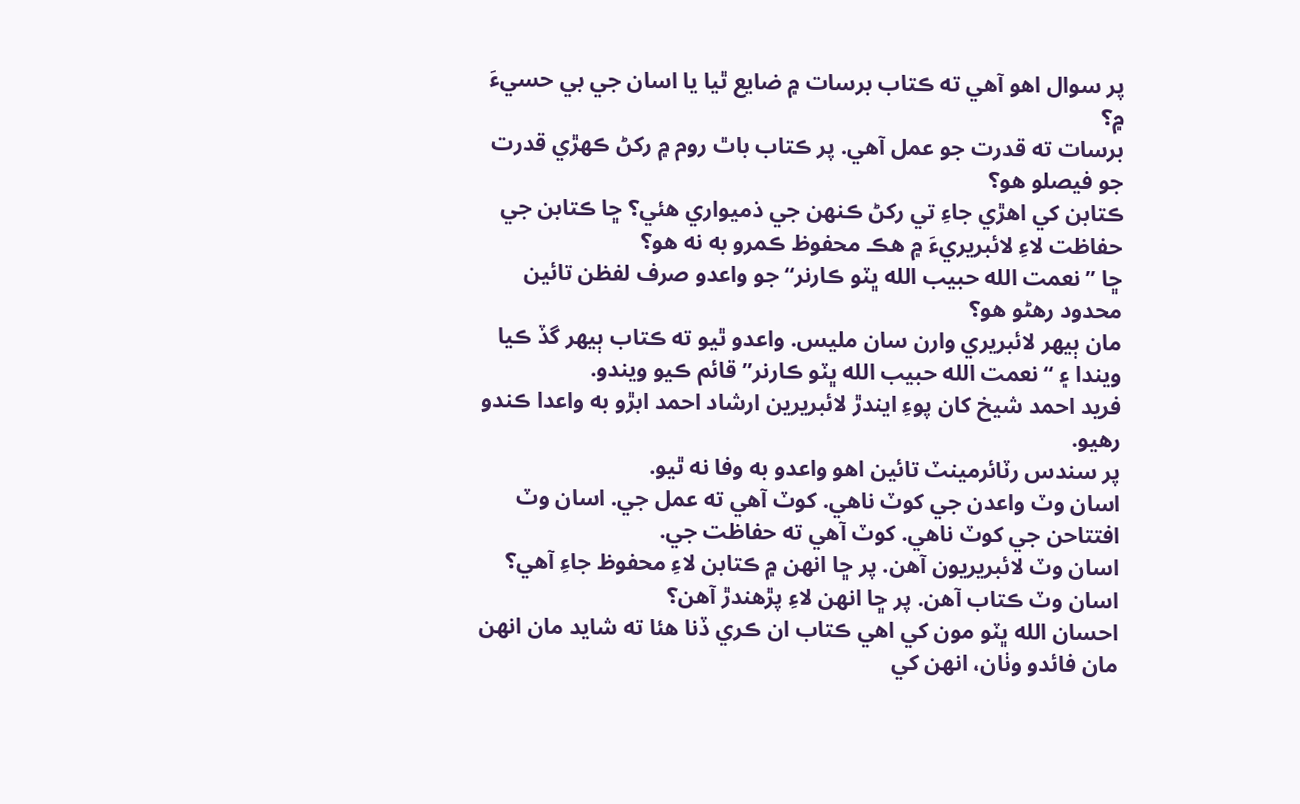پر سوال اهو آهي ته ڪتاب برسات ۾ ضايع ٿيا يا اسان جي بي حسيءَ ۾؟
برسات ته قدرت جو عمل آهي. پر ڪتاب باٿ روم ۾ رکڻ ڪهڙي قدرت جو فيصلو هو؟
ڪتابن کي اهڙي جاءِ تي رکڻ ڪنهن جي ذميواري هئي؟ ڇا ڪتابن جي حفاظت لاءِ لائبريريءَ ۾ هڪ محفوظ ڪمرو به نه هو؟
ڇا ”نعمت الله حبيب الله ڀٽو ڪارنر“ جو واعدو صرف لفظن تائين محدود رهڻو هو؟
مان ٻيهر لائبريري وارن سان مليس. واعدو ٿيو ته ڪتاب ٻيهر گڏ ڪيا ويندا ۽ “نعمت الله حبيب الله ڀٽو ڪارنر” قائم ڪيو ويندو.
فريد احمد شيخ کان پوءِ ايندڙ لائبريرين ارشاد احمد ابڙو به واعدا ڪندو رهيو.
پر سندس رٽائرمينٽ تائين اهو واعدو به وفا نه ٿيو.
اسان وٽ واعدن جي کوٽ ناهي. کوٽ آهي ته عمل جي. اسان وٽ افتتاحن جي کوٽ ناهي. کوٽ آهي ته حفاظت جي.
اسان وٽ لائبريريون آهن. پر ڇا انهن ۾ ڪتابن لاءِ محفوظ جاءِ آهي؟
اسان وٽ ڪتاب آهن. پر ڇا انهن لاءِ پڙهندڙ آهن؟
احسان الله ڀٽو مون کي اهي ڪتاب ان ڪري ڏنا هئا ته شايد مان انهن مان فائدو وٺان، انهن کي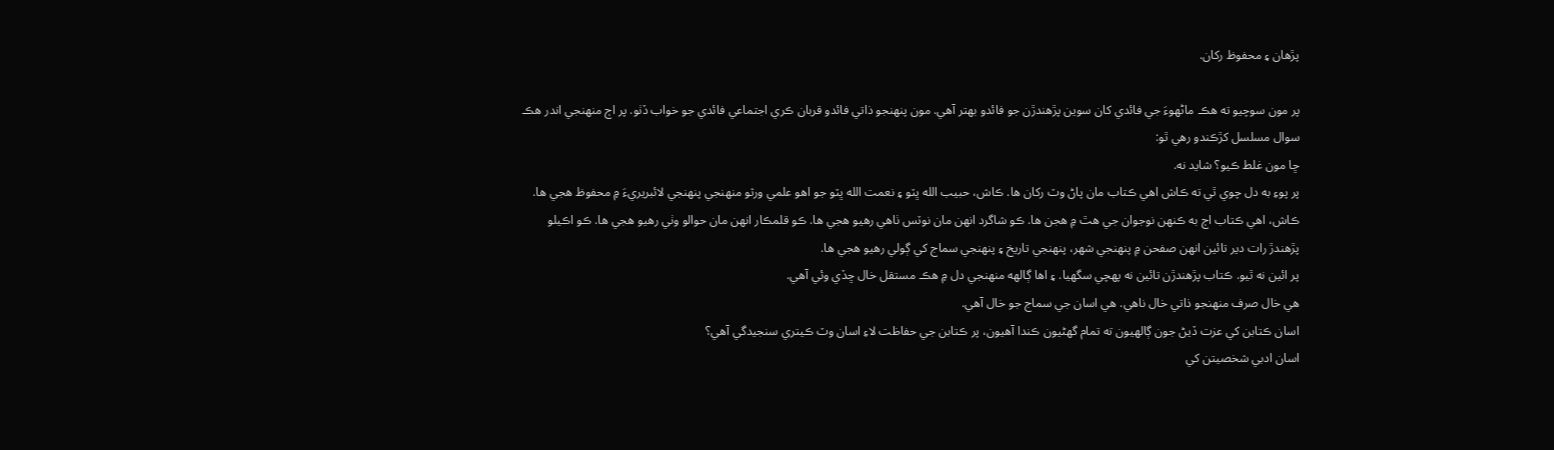پڙهان ۽ محفوظ رکان.

پر مون سوچيو ته هڪ ماڻهوءَ جي فائدي کان سوين پڙهندڙن جو فائدو بهتر آهي. مون پنهنجو ذاتي فائدو قربان ڪري اجتماعي فائدي جو خواب ڏٺو. پر اڄ منهنجي اندر هڪ سوال مسلسل کڙڪندو رهي ٿو:
ڇا مون غلط ڪيو؟ شايد نه.
پر پوءِ به دل چوي ٿي ته ڪاش اهي ڪتاب مان پاڻ وٽ رکان ها. ڪاش، حبيب الله ڀٽو ۽ نعمت الله ڀٽو جو اهو علمي ورثو منهنجي پنهنجي لائبريريءَ ۾ محفوظ هجي ها.
ڪاش، اهي ڪتاب اڄ به ڪنهن نوجوان جي هٿ ۾ هجن ها. ڪو شاگرد انهن مان نوٽس ٺاهي رهيو هجي ها. ڪو قلمڪار انهن مان حوالو وٺي رهيو هجي ها. ڪو اڪيلو پڙهندڙ رات دير تائين انهن صفحن ۾ پنهنجي شهر، پنهنجي تاريخ ۽ پنهنجي سماج کي ڳولي رهيو هجي ها.
پر ائين نه ٿيو. ڪتاب پڙهندڙن تائين نه پهچي سگهيا. ۽ اها ڳالهه منهنجي دل ۾ هڪ مستقل خال ڇڏي وئي آهي.
هي خال صرف منهنجو ذاتي خال ناهي. هي اسان جي سماج جو خال آهي.
اسان ڪتابن کي عزت ڏيڻ جون ڳالهيون ته تمام گهڻيون ڪندا آهيون، پر ڪتابن جي حفاظت لاءِ اسان وٽ ڪيتري سنجيدگي آهي؟
اسان ادبي شخصيتن کي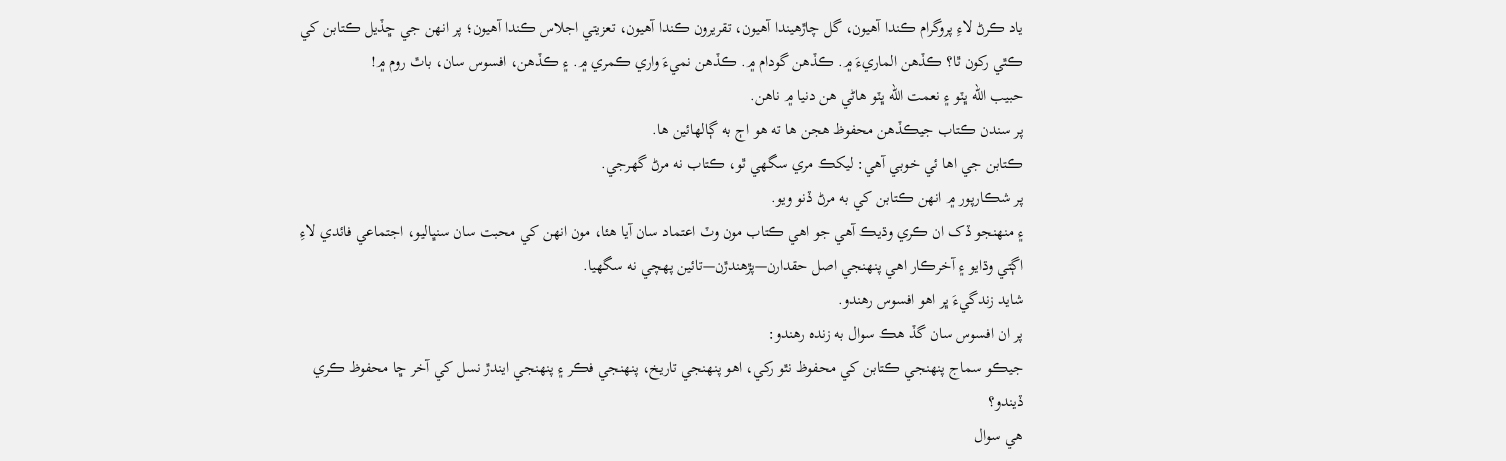ياد ڪرڻ لاءِ پروگرام ڪندا آهيون، گل چاڙهيندا آهيون، تقريرون ڪندا آهيون، تعزيتي اجلاس ڪندا آهيون؛ پر انهن جي ڇڏيل ڪتابن کي ڪٿي رکون ٿا؟ ڪڏهن الماريءَ ۾. ڪڏهن گودام ۾. ڪڏهن نميءَ واري ڪمري ۾. ۽ ڪڏهن، افسوس سان، باٿ روم ۾!
حبيب الله ڀٽو ۽ نعمت الله ڀٽو هاڻي هن دنيا ۾ ناهن.
پر سندن ڪتاب جيڪڏهن محفوظ هجن ها ته هو اڄ به ڳالهائين ها.
ڪتابن جي اها ئي خوبي آهي: ليکڪ مري سگهي ٿو، ڪتاب نه مرڻ گهرجي.
پر شڪارپور ۾ انهن ڪتابن کي به مرڻ ڏنو ويو.
۽ منهنجو ڏک ان ڪري وڌيڪ آهي جو اهي ڪتاب مون وٽ اعتماد سان آيا هئا، مون انهن کي محبت سان سنڀاليو، اجتماعي فائدي لاءِ اڳتي وڌايو ۽ آخرڪار اهي پنهنجي اصل حقدارن—پڙهندڙن—تائين پهچي نه سگهيا.
شايد زندگيءَ ڀر اهو افسوس رهندو.
پر ان افسوس سان گڏ هڪ سوال به زنده رهندو:
جيڪو سماج پنهنجي ڪتابن کي محفوظ نٿو رکي، اهو پنهنجي تاريخ، پنهنجي فڪر ۽ پنهنجي ايندڙ نسل کي آخر ڇا محفوظ ڪري ڏيندو؟
هي سوال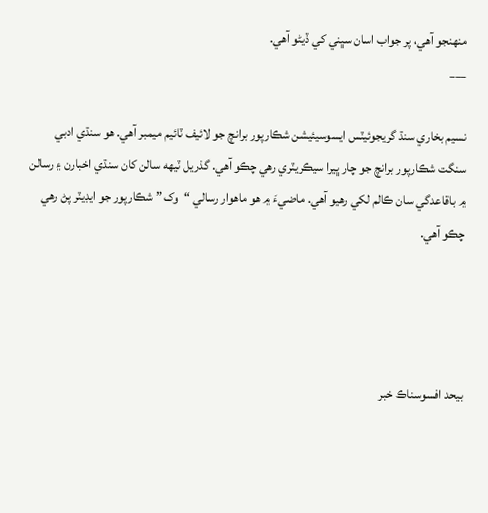منهنجو آهي، پر جواب اسان سڀني کي ڏيڻو آهي.
___

نسيم بخاري سنڌ گريجوئيٽس ايسوسيئيشن شڪارپور برانچ جو لائيف ٽائيم ميمبر آهي. هو سنڌي ادبي سنگت شڪارپور برانچ جو چار ڀيرا سيڪريٽري رهي چڪو آهي. گذريل ٽيهه سالن کان سنڌي اخبارن ۽ رسالن ۾ باقاعدگي سان ڪالم لکي رهيو آهي. ماضيءَ ۾ هو ماهوار رسالي “وک ” شڪارپور جو ايڊيٽر پڻ رهي چڪو آهي.




بيحد افسوسناڪ خبر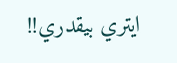ايتري بيقدري!!